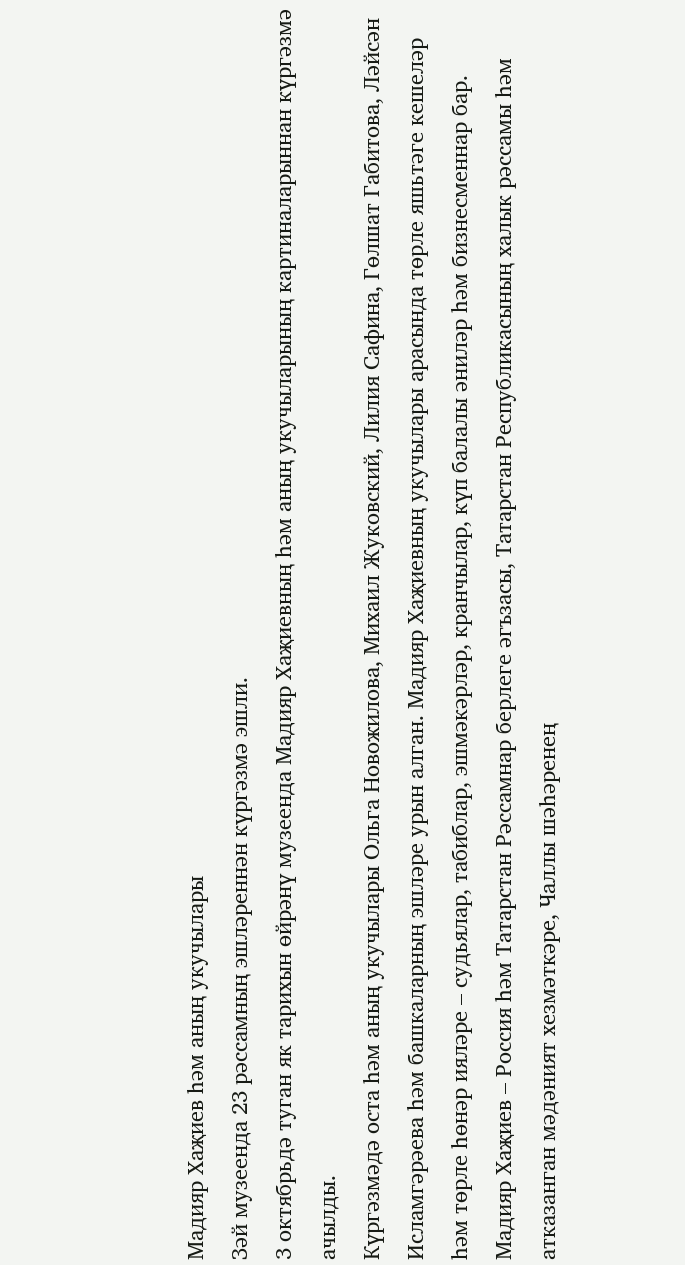Мадияр Хаҗиев һәм аның укучылары
Зәй музеенда 23 рәссамның эшләреннән күргәзмә эшли.
3 октябрьдә туган як тарихын өйрәнү музеенда Мадияр Хаҗиевның һәм аның укучыларының картиналарыннан күргәзмә ачылды.
Күргәзмәдә оста һәм аның укучылары Ольга Новожилова, Михаил Жуковский, Лилия Сафина, Гөлшат Габитова, Ләйсән Исламгәрәева һәм башкаларның эшләре урын алган. Мадияр Хаҗиевның укучылары арасында төрле яшьтәге кешеләр һәм төрле һөнәр ияләре – судьялар, табиблар, эшмәкәрләр, кранчылар, күп балалы әниләр һәм бизнесменнар бар.
Мадияр Хаҗиев – Россия һәм Татарстан Рәссамнар берлеге әгъзасы, Татарстан Республикасының халык рәссамы һәм атказанган мәдәният хезмәткәре, Чаллы шәһәренең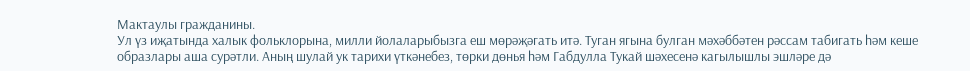Мактаулы гражданины.
Ул үз иҗатында халык фольклорына, милли йолаларыбызга еш мөрәҗәгать итә. Туган ягына булган мәхәббәтен рәссам табигать һәм кеше образлары аша сурәтли. Аның шулай ук тарихи үткәнебез, төрки дөнья һәм Габдулла Тукай шәхесенә кагылышлы эшләре дә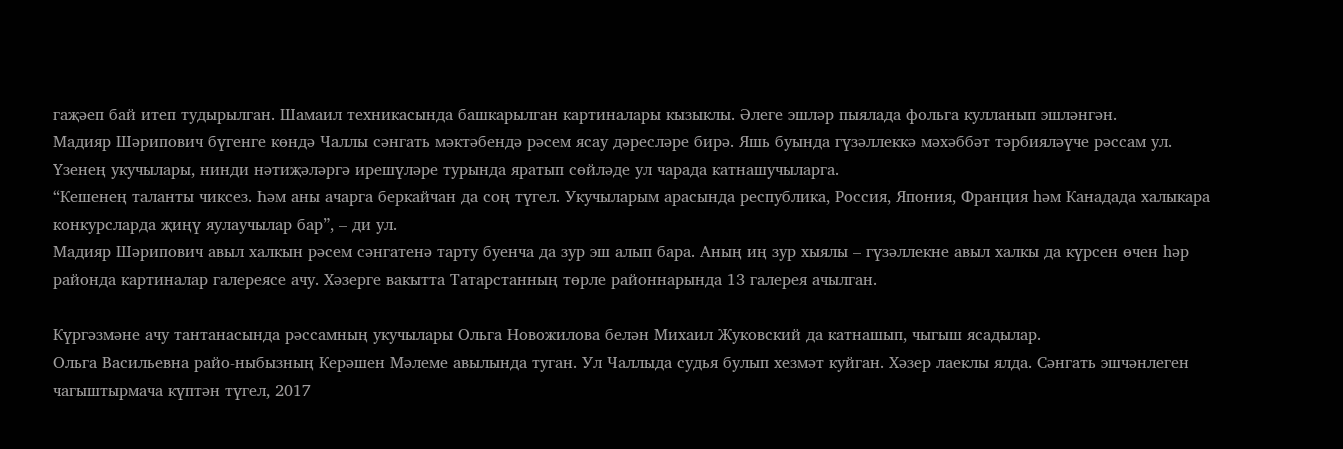гаҗәеп бай итеп тудырылган. Шамаил техникасында башкарылган картиналары кызыклы. Әлеге эшләр пыялада фольга кулланып эшләнгән.
Мадияр Шәрипович бүгенге көндә Чаллы сәнгать мәктәбендә рәсем ясау дәресләре бирә. Яшь буында гүзәллеккә мәхәббәт тәрбияләүче рәссам ул. Үзенең укучылары, нинди нәтиҗәләргә ирешүләре турында яратып сөйләде ул чарада катнашучыларга.
“Кешенең таланты чиксез. Һәм аны ачарга беркайчан да соң түгел. Укучыларым арасында республика, Россия, Япония, Франция һәм Канадада халыкара конкурсларда җиңү яулаучылар бар”, – ди ул.
Мадияр Шәрипович авыл халкын рәсем сәнгатенә тарту буенча да зур эш алып бара. Аның иң зур хыялы – гүзәллекне авыл халкы да күрсен өчен һәр районда картиналар галереясе ачу. Хәзерге вакытта Татарстанның төрле районнарында 13 галерея ачылган.

Күргәзмәне ачу тантанасында рәссамның укучылары Ольга Новожилова белән Михаил Жуковский да катнашып, чыгыш ясадылар.
Ольга Васильевна райо-ныбызның Керәшен Мәлеме авылында туган. Ул Чаллыда судья булып хезмәт куйган. Хәзер лаеклы ялда. Сәнгать эшчәнлеген чагыштырмача күптән түгел, 2017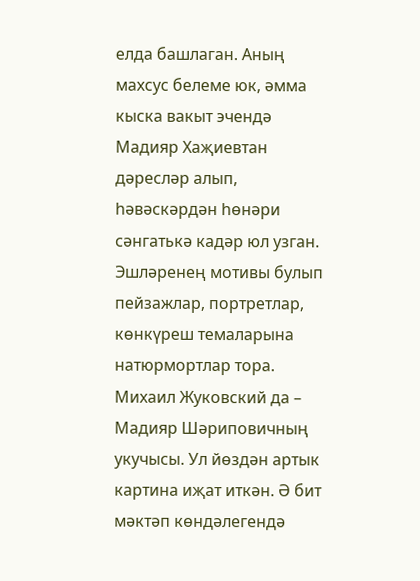елда башлаган. Аның махсус белеме юк, әмма кыска вакыт эчендә Мадияр Хаҗиевтан дәресләр алып, һәвәскәрдән һөнәри сәнгатькә кадәр юл узган. Эшләренең мотивы булып пейзажлар, портретлар, көнкүреш темаларына натюрмортлар тора.
Михаил Жуковский да – Мадияр Шәриповичның укучысы. Ул йөздән артык картина иҗат иткән. Ә бит мәктәп көндәлегендә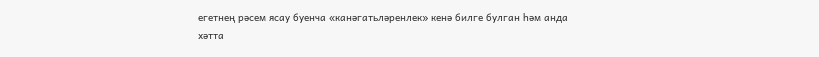егетнең рәсем ясау буенча «канәгатьләренлек» кенә билге булган һәм анда хәтта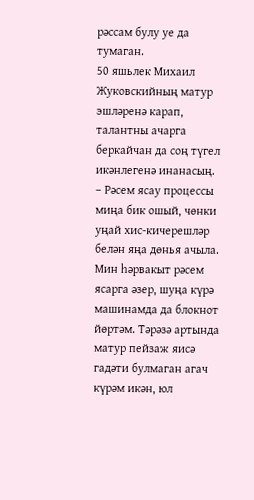рәссам булу уе да тумаган.
50 яшьлек Михаил Жуковскийның матур эшләренә карап, талантны ачарга беркайчан да соң түгел икәнлегенә инанасың.
– Рәсем ясау процессы миңа бик ошый, чөнки уңай хис-кичерешләр белән яңа дөнья ачыла. Мин һәрвакыт рәсем ясарга әзер, шуңа күрә машинамда да блокнот йөртәм. Тәрәзә артында матур пейзаж яисә гадәти булмаган агач күрәм икән, юл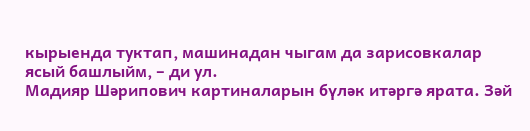кырыенда туктап, машинадан чыгам да зарисовкалар ясый башлыйм, – ди ул.
Мадияр Шәрипович картиналарын бүләк итәргә ярата. Зәй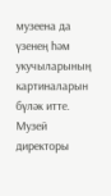музеена да үзенең һәм укучыларының картиналарын бүләк итте. Музей директоры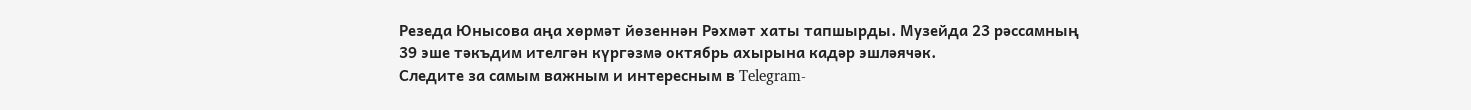Резеда Юнысова аңа хөрмәт йөзеннән Рәхмәт хаты тапшырды. Музейда 23 рәссамның 39 эше тәкъдим ителгән күргәзмә октябрь ахырына кадәр эшләячәк.
Следите за самым важным и интересным в Telegram-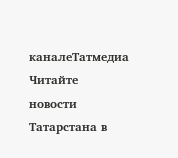каналеТатмедиа
Читайте новости Татарстана в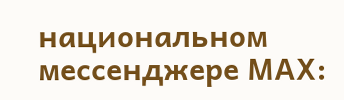национальном мессенджере MАХ: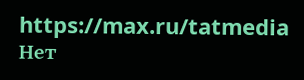https://max.ru/tatmedia
Нет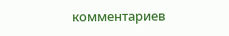комментариев